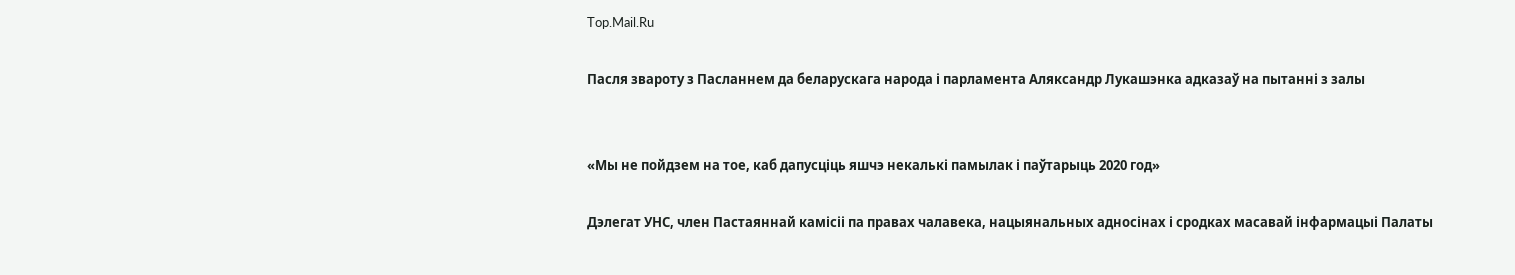Top.Mail.Ru

Пасля звароту з Пасланнем да беларускага народа і парламента Аляксандр Лукашэнка адказаў на пытанні з залы


«Мы не пойдзем на тое, каб дапусціць яшчэ некалькі памылак і паўтарыць 2020 год»

Дэлегат УНС, член Пастаяннай камісіі па правах чалавека, нацыянальных адносінах і сродках масавай інфармацыі Палаты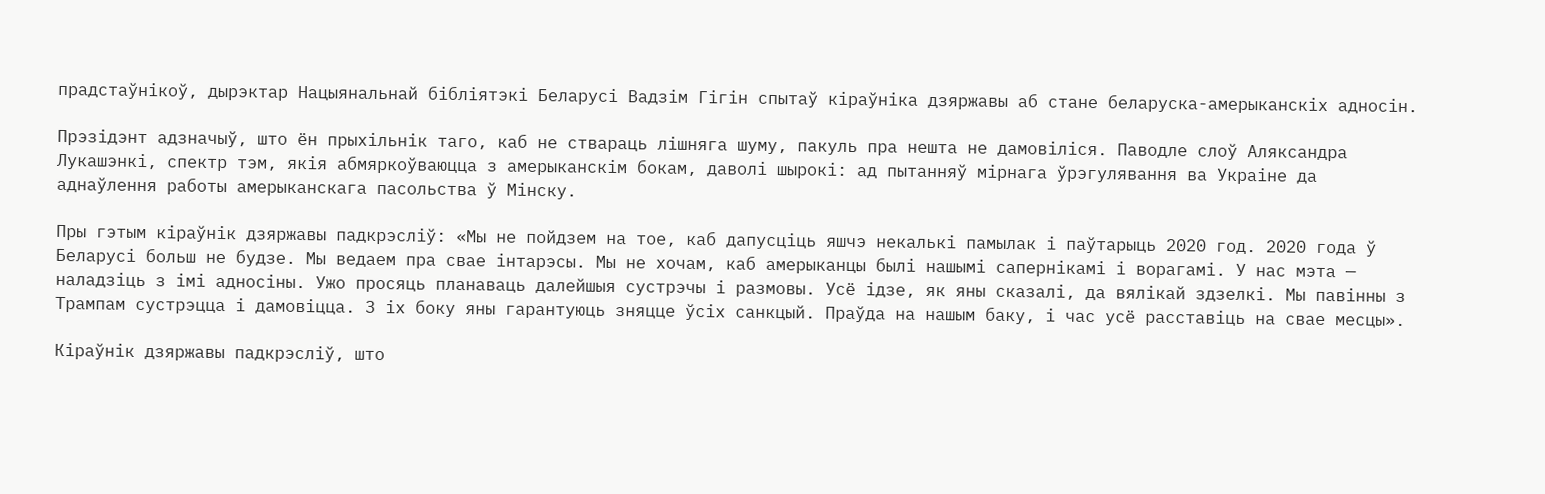прадстаўнікоў, дырэктар Нацыянальнай бібліятэкі Беларусі Вадзім Гігін спытаў кіраўніка дзяржавы аб стане беларуска-амерыканскіх адносін.

Прэзідэнт адзначыў, што ён прыхільнік таго, каб не ствараць лішняга шуму, пакуль пра нешта не дамовіліся. Паводле слоў Аляксандра Лукашэнкі, спектр тэм, якія абмяркоўваюцца з амерыканскім бокам, даволі шырокі: ад пытанняў мірнага ўрэгулявання ва Украіне да аднаўлення работы амерыканскага пасольства ў Мінску.

Пры гэтым кіраўнік дзяржавы падкрэсліў: «Мы не пойдзем на тое, каб дапусціць яшчэ некалькі памылак і паўтарыць 2020 год. 2020 года ў Беларусі больш не будзе. Мы ведаем пра свае інтарэсы. Мы не хочам, каб амерыканцы былі нашымі сапернікамі і ворагамі. У нас мэта — наладзіць з імі адносіны. Ужо просяць планаваць далейшыя сустрэчы і размовы. Усё ідзе, як яны сказалі, да вялікай здзелкі. Мы павінны з Трампам сустрэцца і дамовіцца. З іх боку яны гарантуюць зняцце ўсіх санкцый. Праўда на нашым баку, і час усё расставіць на свае месцы».

Кіраўнік дзяржавы падкрэсліў, што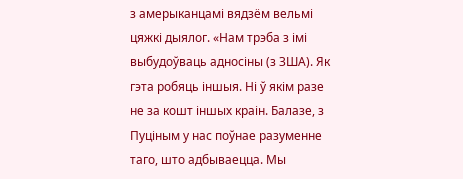з амерыканцамі вядзём вельмі цяжкі дыялог. «Нам трэба з імі выбудоўваць адносіны (з ЗША). Як гэта робяць іншыя. Ні ў якім разе не за кошт іншых краін. Балазе, з Пуціным у нас поўнае разуменне таго, што адбываецца. Мы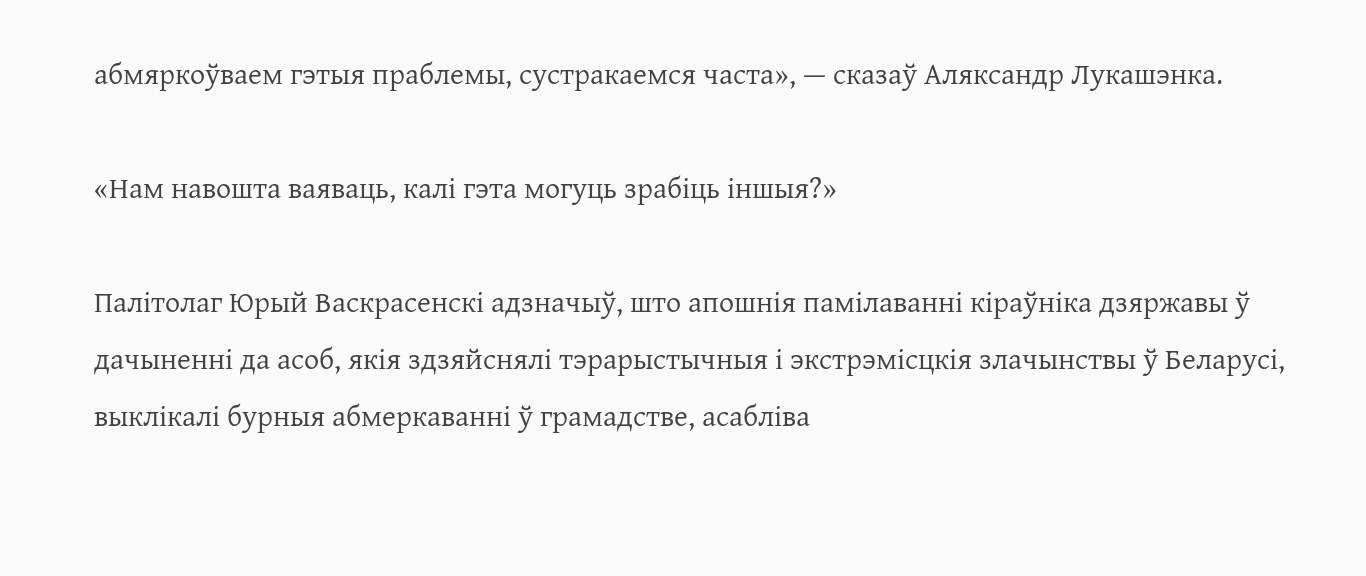абмяркоўваем гэтыя праблемы, сустракаемся часта», — сказаў Аляксандр Лукашэнка.

«Нам навошта ваяваць, калі гэта могуць зрабіць іншыя?»

Палітолаг Юрый Васкрасенскі адзначыў, што апошнія памілаванні кіраўніка дзяржавы ў дачыненні да асоб, якія здзяйснялі тэрарыстычныя і экстрэмісцкія злачынствы ў Беларусі, выклікалі бурныя абмеркаванні ў грамадстве, асабліва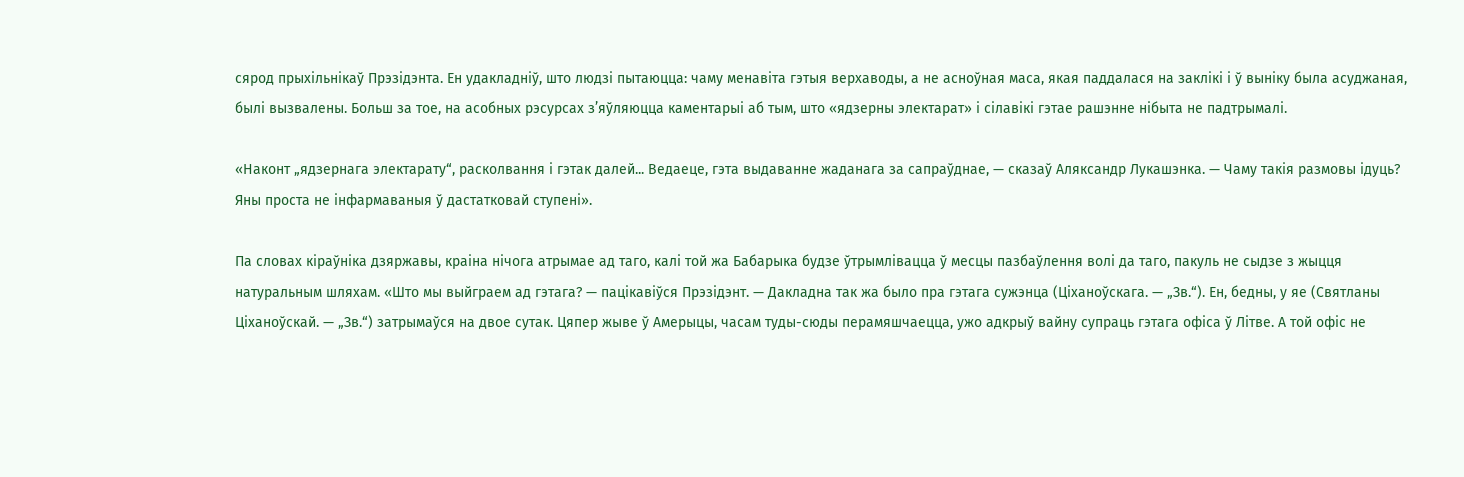сярод прыхільнікаў Прэзідэнта. Eн удакладніў, што людзі пытаюцца: чаму менавіта гэтыя верхаводы, а не асноўная маса, якая паддалася на заклікі і ў выніку была асуджаная, былі вызвалены. Больш за тое, на асобных рэсурсах з’яўляюцца каментарыі аб тым, што «ядзерны электарат» і сілавікі гэтае рашэнне нібыта не падтрымалі.

«Наконт „ядзернага электарату“, расколвання і гэтак далей... Ведаеце, гэта выдаванне жаданага за сапраўднае, — сказаў Аляксандр Лукашэнка. — Чаму такія размовы ідуць? Яны проста не інфармаваныя ў дастатковай ступені».

Па словах кіраўніка дзяржавы, краіна нічога атрымае ад таго, калі той жа Бабарыка будзе ўтрымлівацца ў месцы пазбаўлення волі да таго, пакуль не сыдзе з жыцця натуральным шляхам. «Што мы выйграем ад гэтага? — пацікавіўся Прэзідэнт. — Дакладна так жа было пра гэтага сужэнца (Ціханоўскага. — „Зв.“). Eн, бедны, у яе (Святланы Ціханоўскай. — „Зв.“) затрымаўся на двое сутак. Цяпер жыве ў Амерыцы, часам туды-сюды перамяшчаецца, ужо адкрыў вайну супраць гэтага офіса ў Літве. А той офіс не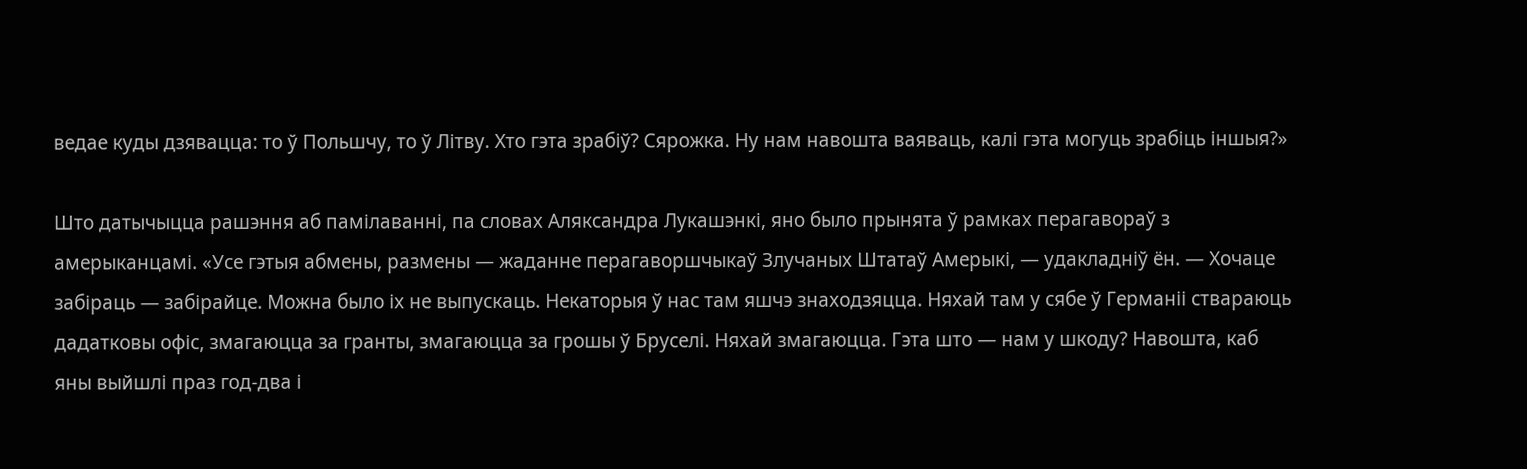ведае куды дзявацца: то ў Польшчу, то ў Літву. Хто гэта зрабіў? Сярожка. Ну нам навошта ваяваць, калі гэта могуць зрабіць іншыя?»

Што датычыцца рашэння аб памілаванні, па словах Аляксандра Лукашэнкі, яно было прынята ў рамках перагавораў з амерыканцамі. «Усе гэтыя абмены, размены — жаданне перагаворшчыкаў Злучаных Штатаў Амерыкі, — удакладніў ён. — Хочаце забіраць — забірайце. Можна было іх не выпускаць. Некаторыя ў нас там яшчэ знаходзяцца. Няхай там у сябе ў Германіі ствараюць дадатковы офіс, змагаюцца за гранты, змагаюцца за грошы ў Бруселі. Няхай змагаюцца. Гэта што — нам у шкоду? Навошта, каб яны выйшлі праз год-два і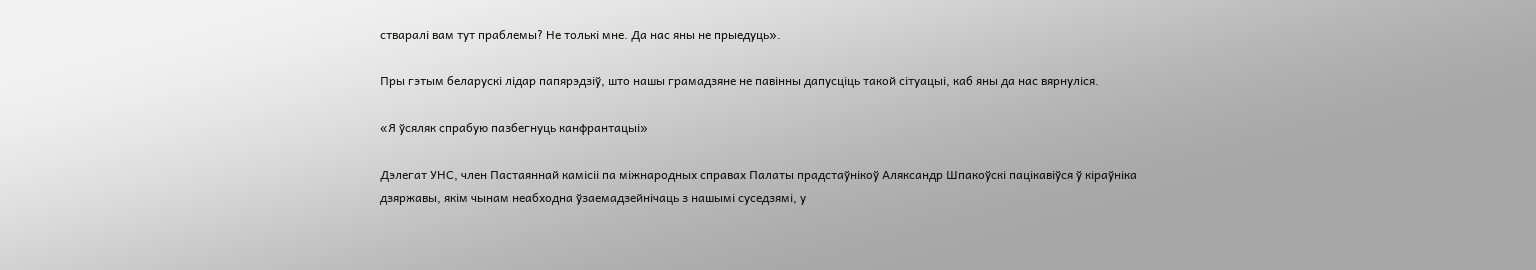стваралі вам тут праблемы? Не толькі мне. Да нас яны не прыедуць».

Пры гэтым беларускі лідар папярэдзіў, што нашы грамадзяне не павінны дапусціць такой сітуацыі, каб яны да нас вярнуліся.

«Я ўсяляк спрабую пазбегнуць канфрантацыі»

Дэлегат УНС, член Пастаяннай камісіі па міжнародных справах Палаты прадстаўнікоў Аляксандр Шпакоўскі пацікавіўся ў кіраўніка дзяржавы, якім чынам неабходна ўзаемадзейнічаць з нашымі суседзямі, у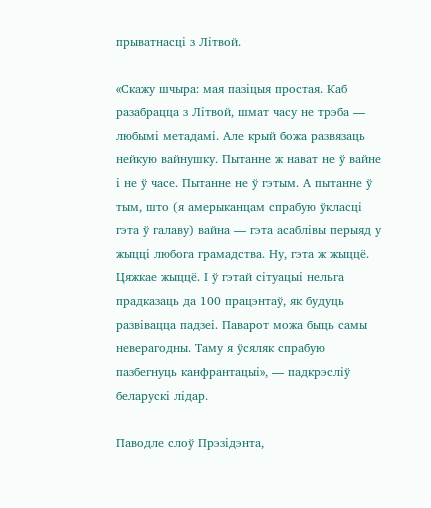прыватнасці з Літвой.

«Скажу шчыра: мая пазіцыя простая. Каб разабрацца з Літвой, шмат часу не трэба — любымі метадамі. Але крый божа развязаць нейкую вайнушку. Пытанне ж нават не ў вайне і не ў часе. Пытанне не ў гэтым. А пытанне ў тым, што (я амерыканцам спрабую ўкласці гэта ў галаву) вайна — гэта асаблівы перыяд у жыцці любога грамадства. Ну, гэта ж жыццё. Цяжкае жыццё. І ў гэтай сітуацыі нельга прадказаць да 100 працэнтаў, як будуць развівацца падзеі. Паварот можа быць самы неверагодны. Таму я ўсяляк спрабую пазбегнуць канфрантацыі», — падкрэсліў беларускі лідар.

Паводле слоў Прэзідэнта,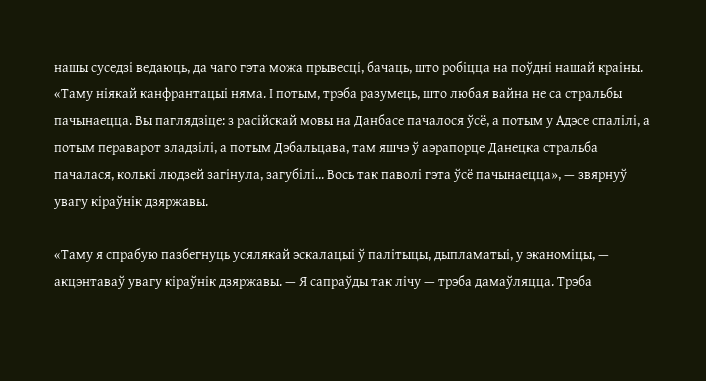нашы суседзі ведаюць, да чаго гэта можа прывесці, бачаць, што робіцца на поўдні нашай краіны. «Таму ніякай канфрантацыі няма. І потым, трэба разумець, што любая вайна не са стральбы пачынаецца. Вы паглядзіце: з расійскай мовы на Данбасе пачалося ўсё, а потым у Адэсе спалілі, а потым пераварот зладзілі, а потым Дэбальцава, там яшчэ ў аэрапорце Данецка стральба пачалася, колькі людзей загінула, загубілі... Вось так паволі гэта ўсё пачынаецца», — звярнуў увагу кіраўнік дзяржавы.

«Таму я спрабую пазбегнуць усялякай эскалацыі ў палітыцы, дыпламатыі, у эканоміцы, — акцэнтаваў увагу кіраўнік дзяржавы. — Я сапраўды так лічу — трэба дамаўляцца. Трэба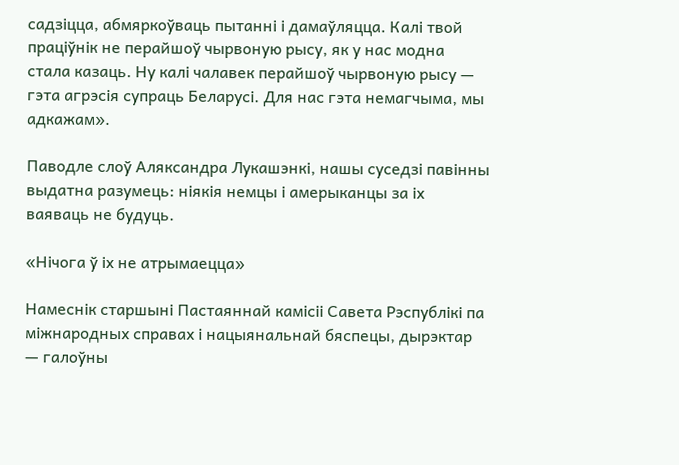садзіцца, абмяркоўваць пытанні і дамаўляцца. Калі твой праціўнік не перайшоў чырвоную рысу, як у нас модна стала казаць. Ну калі чалавек перайшоў чырвоную рысу — гэта агрэсія супраць Беларусі. Для нас гэта немагчыма, мы адкажам».

Паводле слоў Аляксандра Лукашэнкі, нашы суседзі павінны выдатна разумець: ніякія немцы і амерыканцы за іх ваяваць не будуць.

«Нічога ў іх не атрымаецца»

Намеснік старшыні Пастаяннай камісіі Савета Рэспублікі па міжнародных справах і нацыянальнай бяспецы, дырэктар — галоўны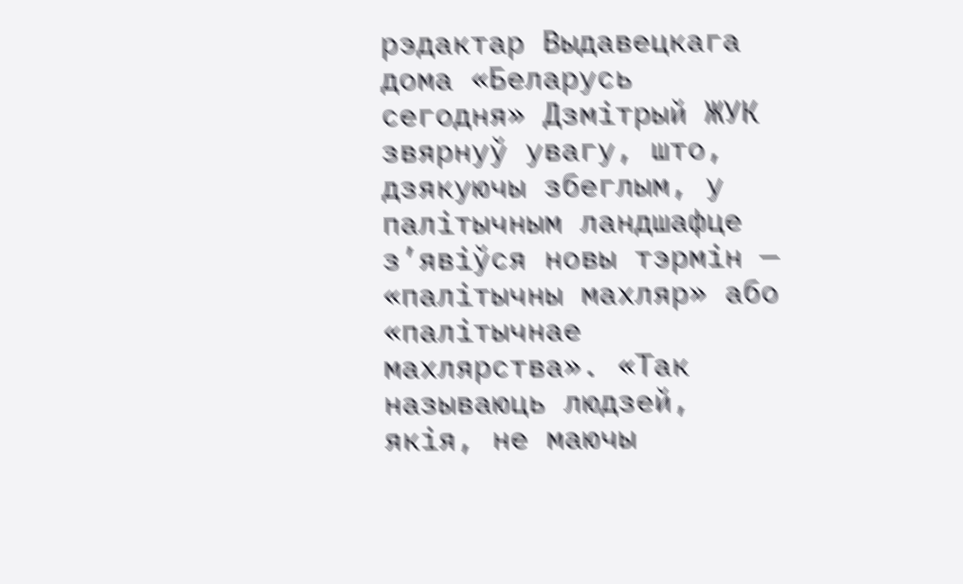рэдактар Выдавецкага дома «Беларусь сегодня» Дзмітрый ЖУК звярнуў увагу, што, дзякуючы збеглым, у палітычным ландшафце з’явіўся новы тэрмін — «палітычны махляр» або «палітычнае махлярства». «Так называюць людзей, якія, не маючы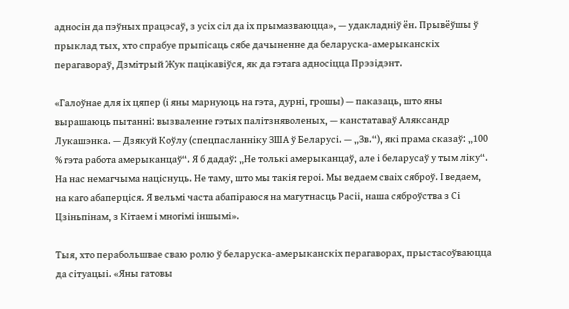адносін да пэўных працэсаў, з усіх сіл да іх прымазваюцца», — удакладніў ён. Прывёўшы ў прыклад тых, хто спрабуе прыпісаць сябе дачыненне да беларуска-амерыканскіх перагавораў, Дзмітрый Жук пацікавіўся, як да гэтага адносіцца Прэзідэнт.

«Галоўнае для іх цяпер (і яны марнуюць на гэта, дурні, грошы) — паказаць, што яны вырашаюць пытанні: вызваленне гэтых палітзняволеных, — канстатаваў Аляксандр Лукашэнка. — Дзякуй Коўлу (спецпасланніку ЗША ў Беларусі. — „Зв.“), які прама сказаў: „100 % гэта работа амерыканцаў“. Я б дадаў: „Не толькі амерыканцаў, але і беларусаў у тым ліку“. На нас немагчыма націснуць. Не таму, што мы такія героі. Мы ведаем сваіх сяброў. І ведаем, на каго абаперціся. Я вельмі часта абапіраюся на магутнасць Расіі, наша сяброўства з Сі Цзіньпінам, з Кітаем і многімі іншымі».

Тыя, хто перабольшвае сваю ролю ў беларуска-амерыканскіх перагаворах, прыстасоўваюцца да сітуацыі. «Яны гатовы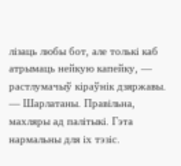лізаць любы бот, але толькі каб атрымаць нейкую капейку, — растлумачыў кіраўнік дзяржавы. — Шарлатаны. Правільна, махляры ад палітыкі. Гэта нармальны для іх тэзіс.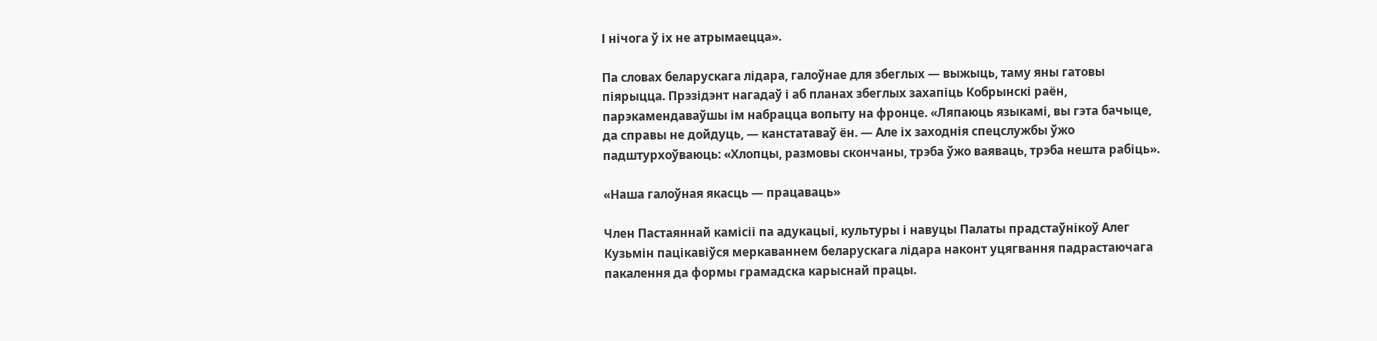І нічога ў іх не атрымаецца».

Па словах беларускага лідара, галоўнае для збеглых — выжыць, таму яны гатовы піярыцца. Прэзідэнт нагадаў і аб планах збеглых захапіць Кобрынскі раён, парэкамендаваўшы ім набрацца вопыту на фронце. «Ляпаюць языкамі, вы гэта бачыце, да справы не дойдуць, — канстатаваў ён. — Але іх заходнія спецслужбы ўжо падштурхоўваюць: «Хлопцы, размовы скончаны, трэба ўжо ваяваць, трэба нешта рабіць».

«Наша галоўная якасць — працаваць»

Член Пастаяннай камісіі па адукацыі, культуры і навуцы Палаты прадстаўнікоў Алег Кузьмін пацікавіўся меркаваннем беларускага лідара наконт уцягвання падрастаючага пакалення да формы грамадска карыснай працы.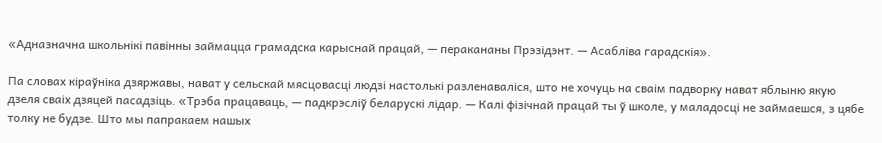«Адназначна школьнікі павінны займацца грамадска карыснай працай, — перакананы Прэзідэнт. — Асабліва гарадскія».

Па словах кіраўніка дзяржавы, нават у сельскай мясцовасці людзі настолькі разленаваліся, што не хочуць на сваім падворку нават яблыню якую дзеля сваіх дзяцей пасадзіць. «Трэба працаваць, — падкрэсліў беларускі лідар. — Калі фізічнай працай ты ў школе, у маладосці не займаешся, з цябе толку не будзе. Што мы папракаем нашых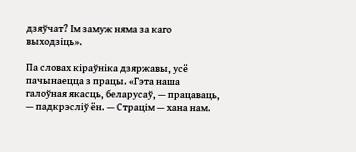дзяўчат? Ім замуж няма за каго выходзіць».

Па словах кіраўніка дзяржавы, усё пачынаецца з працы. «Гэта наша галоўная якасць, беларусаў, — працаваць, — падкрэсліў ён. — Страцім — хана нам.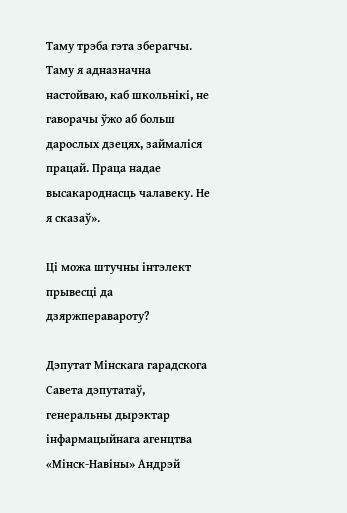Таму трэба гэта зберагчы. Таму я адназначна настойваю, каб школьнікі, не гаворачы ўжо аб больш дарослых дзецях, займаліся працай. Праца надае высакароднасць чалавеку. Не я сказаў».

Ці можа штучны інтэлект прывесці да дзяржперавароту?

Дэпутат Мінскага гарадскога Савета дэпутатаў, генеральны дырэктар інфармацыйнага агенцтва «Мінск-Навіны» Андрэй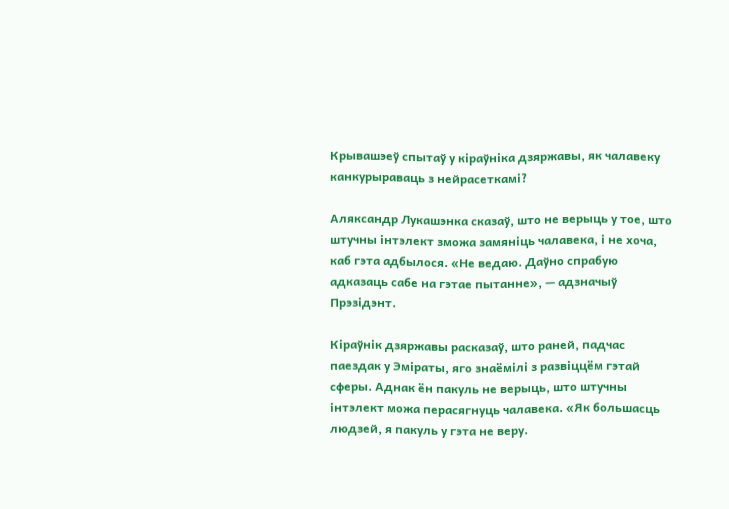Крывашэеў спытаў у кіраўніка дзяржавы, як чалавеку канкурыраваць з нейрасеткамі?

Аляксандр Лукашэнка сказаў, што не верыць у тое, што штучны інтэлект зможа замяніць чалавека, і не хоча, каб гэта адбылося. «Не ведаю. Даўно спрабую адказаць сабе на гэтае пытанне», — адзначыў Прэзідэнт.

Кіраўнік дзяржавы расказаў, што раней, падчас паездак у Эміраты, яго знаёмілі з развіццём гэтай сферы. Аднак ён пакуль не верыць, што штучны інтэлект можа перасягнуць чалавека. «Як большасць людзей, я пакуль у гэта не веру.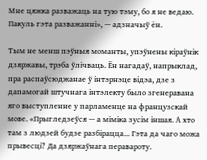Мне цяжка разважаць на тую тэму, бо я не ведаю. Пакуль гэта разважанні», — адзначыў ён.

Тым не менш пэўныя моманты, упэўнены кіраўнік дзяржавы, трэба ўлічваць. Ён нагадаў, напрыклад, пра распаўсюджанае ў інтэрнэце відэа, дзе з дапамогай штучнага інтэлекту было згенеравана яго выступленне у парламенце на французскай мове. «Прыгледзеўся — а міміка зусім іншая. А хто там з людзей будзе разбірацца... Гэта да чаго можа прывесці? Да дзяржаўнага перавароту.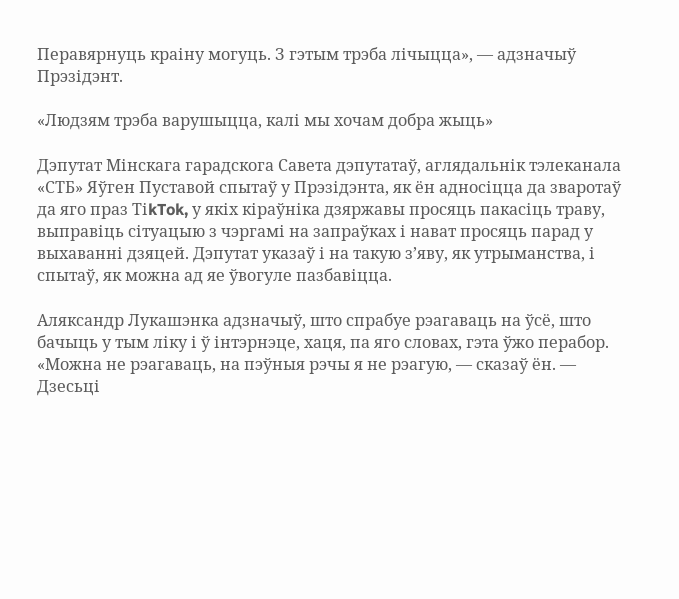Перавярнуць краіну могуць. З гэтым трэба лічыцца», — адзначыў Прэзідэнт.

«Людзям трэба варушыцца, калі мы хочам добра жыць»

Дэпутат Мінскага гарадскога Савета дэпутатаў, аглядальнік тэлеканала «СТБ» Яўген Пуставой спытаў у Прэзідэнта, як ён адносіцца да зваротаў да яго праз TіkTok, у якіх кіраўніка дзяржавы просяць пакасіць траву, выправіць сітуацыю з чэргамі на запраўках і нават просяць парад у выхаванні дзяцей. Дэпутат указаў і на такую з’яву, як утрыманства, і спытаў, як можна ад яе ўвогуле пазбавіцца.

Аляксандр Лукашэнка адзначыў, што спрабуе рэагаваць на ўсё, што бачыць у тым ліку і ў інтэрнэце, хаця, па яго словах, гэта ўжо перабор. «Можна не рэагаваць, на пэўныя рэчы я не рэагую, — сказаў ён. — Дзесьці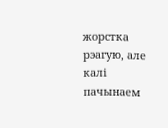жорстка рэагую, але калі пачынаем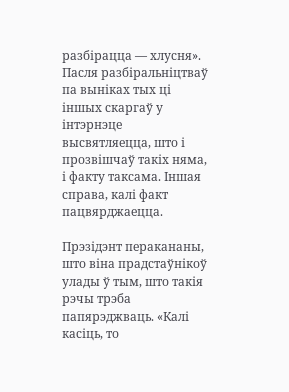разбірацца — хлусня». Пасля разбіральніцтваў па выніках тых ці іншых скаргаў у інтэрнэце высвятляецца, што і прозвішчаў такіх няма, і факту таксама. Іншая справа, калі факт пацвярджаецца.

Прэзідэнт перакананы, што віна прадстаўнікоў улады ў тым, што такія рэчы трэба папярэджваць. «Калі касіць, то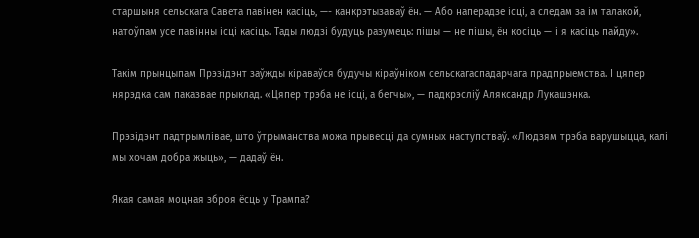старшыня сельскага Савета павінен касіць, —- канкрэтызаваў ён. — Або наперадзе ісці, а следам за ім талакой, натоўпам усе павінны ісці касіць. Тады людзі будуць разумець: пішы — не пішы, ён косіць — і я касіць пайду».

Такім прынцыпам Прэзідэнт заўжды кіраваўся будучы кіраўніком сельскагаспадарчага прадпрыемства. І цяпер нярэдка сам паказвае прыклад. «Цяпер трэба не ісці, а бегчы», — падкрэсліў Аляксандр Лукашэнка.

Прэзідэнт падтрымлівае, што ўтрыманства можа прывесці да сумных наступстваў. «Людзям трэба варушыцца, калі мы хочам добра жыць», — дадаў ён.

Якая самая моцная зброя ёсць у Трампа?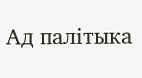Ад палітыка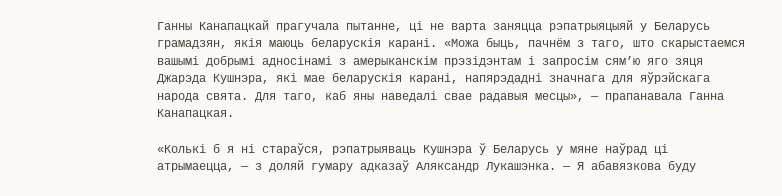Ганны Канапацкай прагучала пытанне, ці не варта заняцца рэпатрыяцыяй у Беларусь грамадзян, якія маюць беларускія карані. «Можа быць, пачнём з таго, што скарыстаемся вашымі добрымі адносінамі з амерыканскім прэзідэнтам і запросім сям’ю яго зяця Джарэда Кушнэра, які мае беларускія карані, напярэдадні значнага для яўрэйскага народа свята. Для таго, каб яны наведалі свае радавыя месцы», — прапанавала Ганна Канапацкая.

«Колькі б я ні стараўся, рэпатрыяваць Кушнэра ў Беларусь у мяне наўрад ці атрымаецца, — з доляй гумару адказаў Аляксандр Лукашэнка. — Я абавязкова буду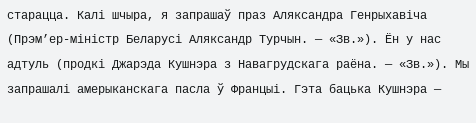старацца. Калі шчыра, я запрашаў праз Аляксандра Генрыхавіча (Прэм’ер-міністр Беларусі Аляксандр Турчын. — «Зв.»). Ён у нас адтуль (продкі Джарэда Кушнэра з Навагрудскага раёна. — «Зв.»). Мы запрашалі амерыканскага пасла ў Францыі. Гэта бацька Кушнэра —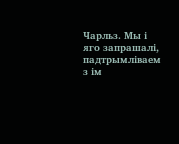Чарльз. Мы і яго запрашалі, падтрымліваем з ім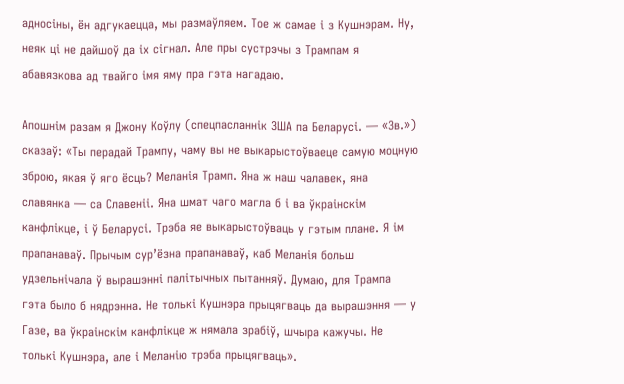адносіны, ён адгукаецца, мы размаўляем. Тое ж самае і з Кушнэрам. Ну, неяк ці не дайшоў да іх сігнал. Але пры сустрэчы з Трампам я абавязкова ад твайго імя яму пра гэта нагадаю.

Апошнім разам я Джону Коўлу (спецпасланнік ЗША па Беларусі. — «Зв.») сказаў: «Ты перадай Трампу, чаму вы не выкарыстоўваеце самую моцную зброю, якая ў яго ёсць? Меланія Трамп. Яна ж наш чалавек, яна славянка — са Славеніі. Яна шмат чаго магла б і ва ўкраінскім канфлікце, і ў Беларусі. Трэба яе выкарыстоўваць у гэтым плане. Я ім прапанаваў. Прычым сур’ёзна прапанаваў, каб Меланія больш удзельнічала ў вырашэнні палітычных пытанняў. Думаю, для Трампа гэта было б нядрэнна. Не толькі Кушнэра прыцягваць да вырашэння — у Газе, ва ўкраінскім канфлікце ж нямала зрабіў, шчыра кажучы. Не толькі Кушнэра, але і Меланію трэба прыцягваць».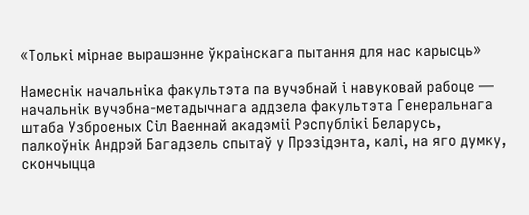«Толькі мірнае вырашэнне ўкраінскага пытання для нас карысць»

Намеснік начальніка факультэта па вучэбнай і навуковай рабоце — начальнік вучэбна-метадычнага аддзела факультэта Генеральнага штаба Узброеных Сіл Ваеннай акадэміі Рэспублікі Беларусь, палкоўнік Андрэй Багадзель спытаў у Прэзідэнта, калі, на яго думку, скончыцца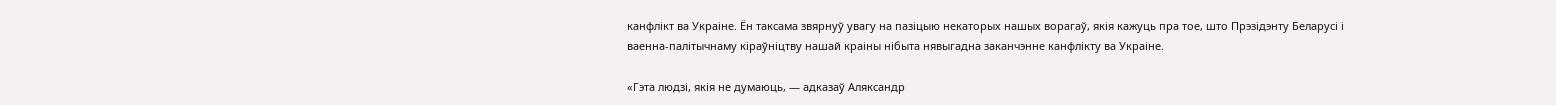канфлікт ва Украіне. Ён таксама звярнуў увагу на пазіцыю некаторых нашых ворагаў, якія кажуць пра тое, што Прэзідэнту Беларусі і ваенна-палітычнаму кіраўніцтву нашай краіны нібыта нявыгадна заканчэнне канфлікту ва Украіне.

«Гэта людзі, якія не думаюць, — адказаў Аляксандр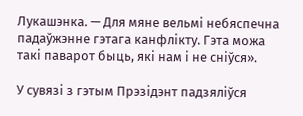Лукашэнка. — Для мяне вельмі небяспечна падаўжэнне гэтага канфлікту. Гэта можа такі паварот быць, які нам і не сніўся».

У сувязі з гэтым Прэзідэнт падзяліўся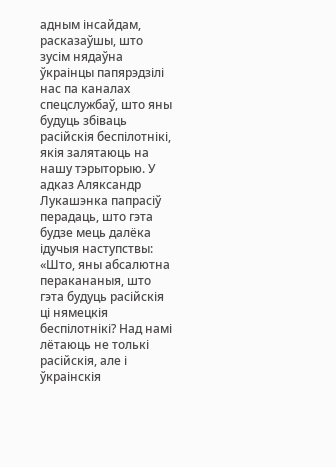адным інсайдам, расказаўшы, што зусім нядаўна ўкраінцы папярэдзілі нас па каналах спецслужбаў, што яны будуць збіваць расійскія беспілотнікі, якія залятаюць на нашу тэрыторыю. У адказ Аляксандр Лукашэнка папрасіў перадаць, што гэта будзе мець далёка ідучыя наступствы: «Што, яны абсалютна перакананыя, што гэта будуць расійскія ці нямецкія беспілотнікі? Над намі лётаюць не толькі расійскія, але і ўкраінскія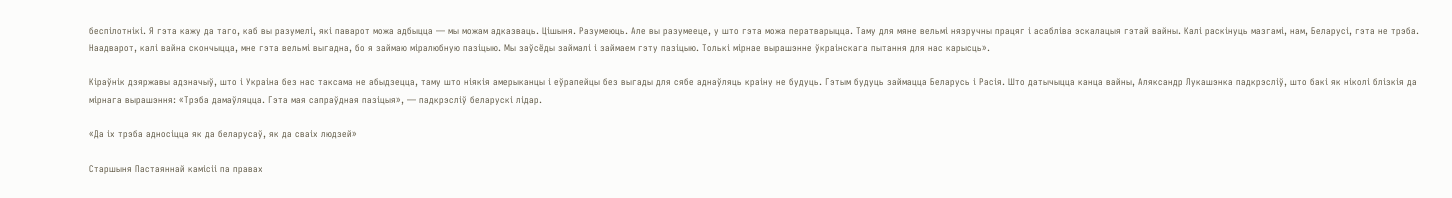беспілотнікі. Я гэта кажу да таго, каб вы разумелі, які паварот можа адбыцца — мы можам адказваць. Цішыня. Разумеюць. Але вы разумееце, у што гэта можа ператварыцца. Таму для мяне вельмі нязручны працяг і асабліва эскалацыя гэтай вайны. Калі раскінуць мазгамі, нам, Беларусі, гэта не трэба. Наадварот, калі вайна скончыцца, мне гэта вельмі выгадна, бо я займаю міралюбную пазіцыю. Мы заўсёды займалі і займаем гэту пазіцыю. Толькі мірнае вырашэнне ўкраінскага пытання для нас карысць».

Кіраўнік дзяржавы адзначыў, што і Украіна без нас таксама не абыдзецца, таму што ніякія амерыканцы і еўрапейцы без выгады для сябе аднаўляць краіну не будуць. Гэтым будуць займацца Беларусь і Расія. Што датычыцца канца вайны, Аляксандр Лукашэнка падкрэсліў, што бакі як ніколі блізкія да мірнага вырашэння: «Трэба дамаўляцца. Гэта мая сапраўдная пазіцыя», — падкрэсліў беларускі лідар.

«Да іх трэба адносіцца як да беларусаў, як да сваіх людзей»

Старшыня Пастаяннай камісіі па правах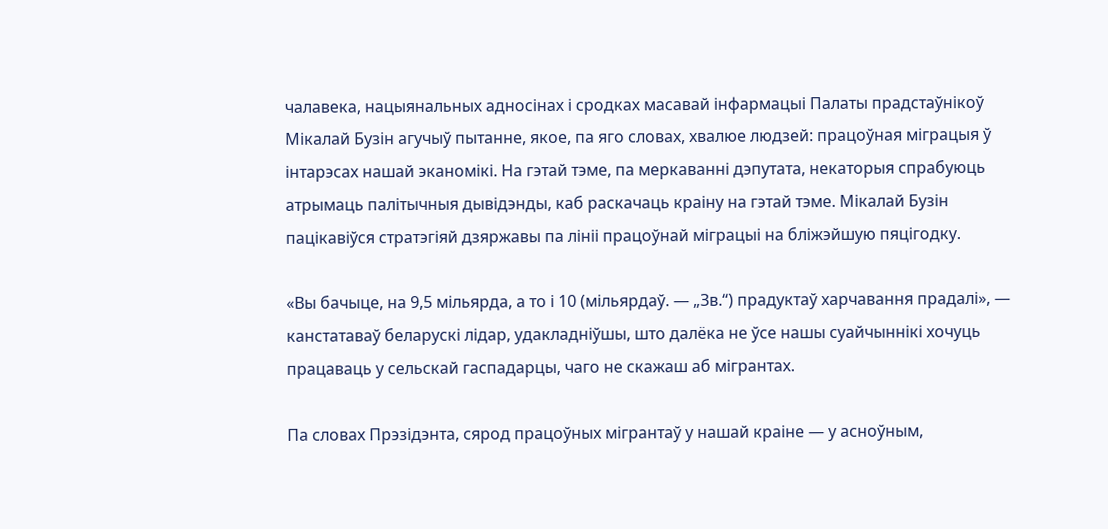чалавека, нацыянальных адносінах і сродках масавай інфармацыі Палаты прадстаўнікоў Мікалай Бузін агучыў пытанне, якое, па яго словах, хвалюе людзей: працоўная міграцыя ў інтарэсах нашай эканомікі. На гэтай тэме, па меркаванні дэпутата, некаторыя спрабуюць атрымаць палітычныя дывідэнды, каб раскачаць краіну на гэтай тэме. Мікалай Бузін пацікавіўся стратэгіяй дзяржавы па лініі працоўнай міграцыі на бліжэйшую пяцігодку.

«Вы бачыце, на 9,5 мільярда, а то і 10 (мільярдаў. — „Зв.“) прадуктаў харчавання прадалі», — канстатаваў беларускі лідар, удакладніўшы, што далёка не ўсе нашы суайчыннікі хочуць працаваць у сельскай гаспадарцы, чаго не скажаш аб мігрантах.

Па словах Прэзідэнта, сярод працоўных мігрантаў у нашай краіне — у асноўным,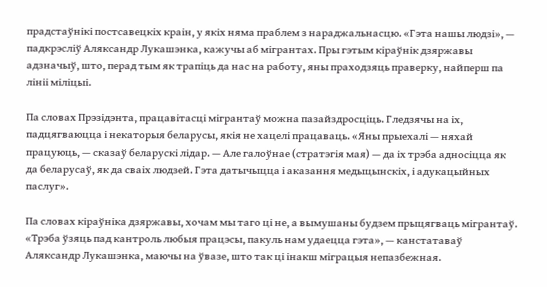прадстаўнікі постсавецкіх краін, у якіх няма праблем з нараджальнасцю. «Гэта нашы людзі», — падкрэсліў Аляксандр Лукашэнка, кажучы аб мігрантах. Пры гэтым кіраўнік дзяржавы адзначыў, што, перад тым як трапіць да нас на работу, яны праходзяць праверку, найперш па лініі міліцыі.

Па словах Прэзідэнта, працавітасці мігрантаў можна пазайздросціць. Гледзячы на іх, падцягваюцца і некаторыя беларусы, якія не хацелі працаваць. «Яны прыехалі — няхай працуюць, — сказаў беларускі лідар. — Але галоўнае (стратэгія мая) — да іх трэба адносіцца як да беларусаў, як да сваіх людзей. Гэта датычыцца і аказання медыцынскіх, і адукацыйных паслуг».

Па словах кіраўніка дзяржавы, хочам мы таго ці не, а вымушаны будзем прыцягваць мігрантаў. «Трэба ўзяць пад кантроль любыя працэсы, пакуль нам удаецца гэта», — канстатаваў Аляксандр Лукашэнка, маючы на ўвазе, што так ці інакш міграцыя непазбежная.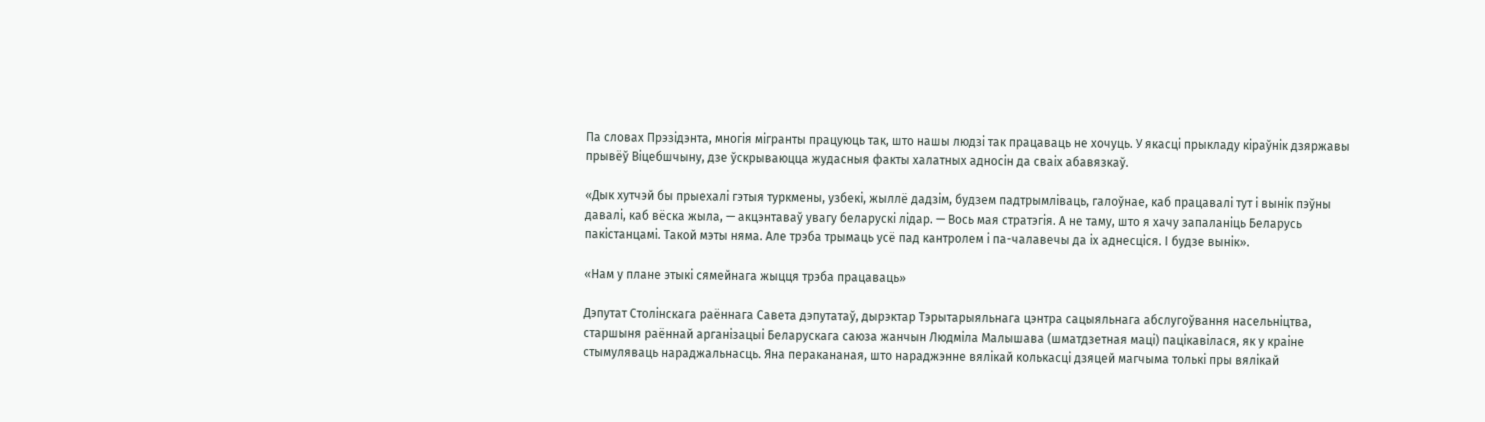Па словах Прэзідэнта, многія мігранты працуюць так, што нашы людзі так працаваць не хочуць. У якасці прыкладу кіраўнік дзяржавы прывёў Віцебшчыну, дзе ўскрываюцца жудасныя факты халатных адносін да сваіх абавязкаў.

«Дык хутчэй бы прыехалі гэтыя туркмены, узбекі, жыллё дадзім, будзем падтрымліваць, галоўнае, каб працавалі тут і вынік пэўны давалі, каб вёска жыла, — акцэнтаваў увагу беларускі лідар. — Вось мая стратэгія. А не таму, што я хачу запаланіць Беларусь пакістанцамі. Такой мэты няма. Але трэба трымаць усё пад кантролем і па-чалавечы да іх аднесціся. І будзе вынік».

«Нам у плане этыкі сямейнага жыцця трэба працаваць»

Дэпутат Столінскага раённага Савета дэпутатаў, дырэктар Тэрытарыяльнага цэнтра сацыяльнага абслугоўвання насельніцтва, старшыня раённай арганізацыі Беларускага саюза жанчын Людміла Малышава (шматдзетная маці) пацікавілася, як у краіне стымуляваць нараджальнасць. Яна перакананая, што нараджэнне вялікай колькасці дзяцей магчыма толькі пры вялікай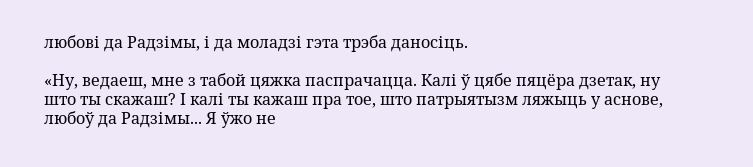любові да Радзімы, і да моладзі гэта трэба даносіць.

«Ну, ведаеш, мне з табой цяжка паспрачацца. Калі ў цябе пяцёра дзетак, ну што ты скажаш? І калі ты кажаш пра тое, што патрыятызм ляжыць у аснове, любоў да Радзімы... Я ўжо не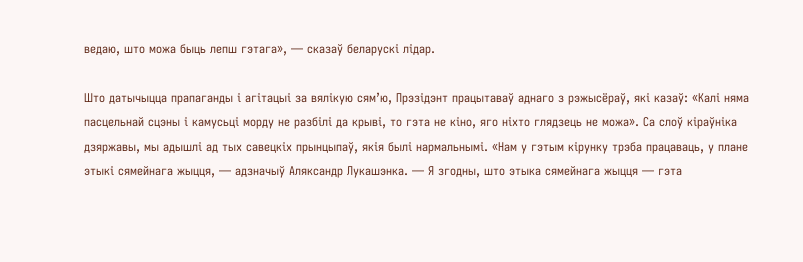ведаю, што можа быць лепш гэтага», — сказаў беларускі лідар.

Што датычыцца прапаганды і агітацыі за вялікую сям’ю, Прэзідэнт працытаваў аднаго з рэжысёраў, які казаў: «Калі няма пасцельнай сцэны і камусьці морду не разбілі да крыві, то гэта не кіно, яго ніхто глядзець не можа». Са слоў кіраўніка дзяржавы, мы адышлі ад тых савецкіх прынцыпаў, якія былі нармальнымі. «Нам у гэтым кірунку трэба працаваць, у плане этыкі сямейнага жыцця, — адзначыў Аляксандр Лукашэнка. — Я згодны, што этыка сямейнага жыцця — гэта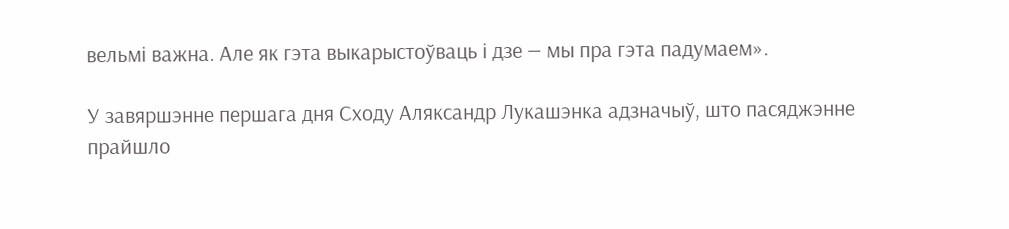вельмі важна. Але як гэта выкарыстоўваць і дзе — мы пра гэта падумаем».

У завяршэнне першага дня Сходу Аляксандр Лукашэнка адзначыў, што пасяджэнне прайшло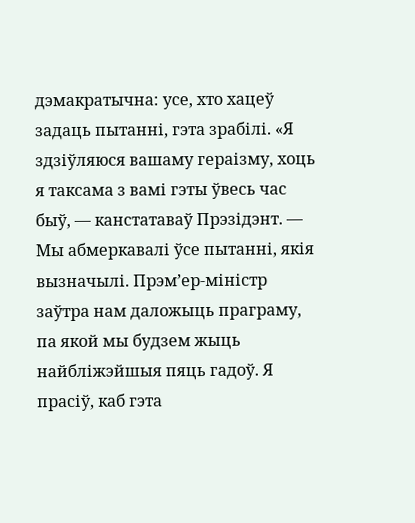дэмакратычна: усе, хто хацеў задаць пытанні, гэта зрабілі. «Я здзіўляюся вашаму гераізму, хоць я таксама з вамі гэты ўвесь час быў, — канстатаваў Прэзідэнт. — Мы абмеркавалі ўсе пытанні, якія вызначылі. Прэм’ер-міністр заўтра нам даложыць праграму, па якой мы будзем жыць найбліжэйшыя пяць гадоў. Я прасіў, каб гэта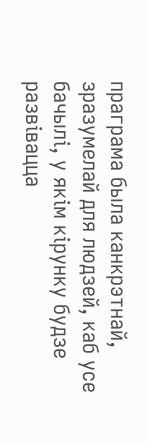праграма была канкрэтнай, зразумелай для людзей, каб усе бачылі, у якім кірунку будзе развівацца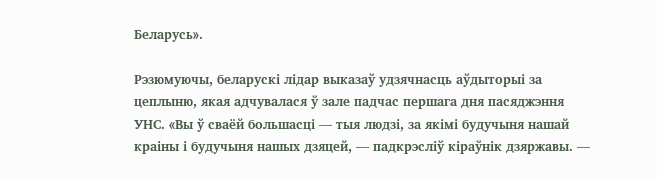Беларусь».

Рэзюмуючы, беларускі лідар выказаў удзячнасць аўдыторыі за цеплыню, якая адчувалася ў зале падчас першага дня пасяджэння УНС. «Вы ў сваёй большасці — тыя людзі, за якімі будучыня нашай краіны і будучыня нашых дзяцей, — падкрэсліў кіраўнік дзяржавы. —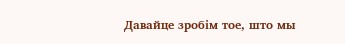Давайце зробім тое, што мы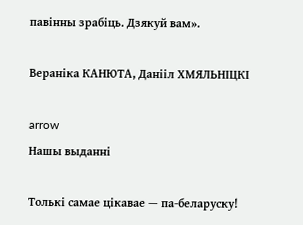павінны зрабіць. Дзякуй вам».

Вераніка КАНЮТА, Данііл ХМЯЛЬНІЦКІ

arrow
Нашы выданні

Толькі самае цікавае — па-беларуску!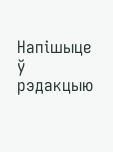Напішыце ў рэдакцыю